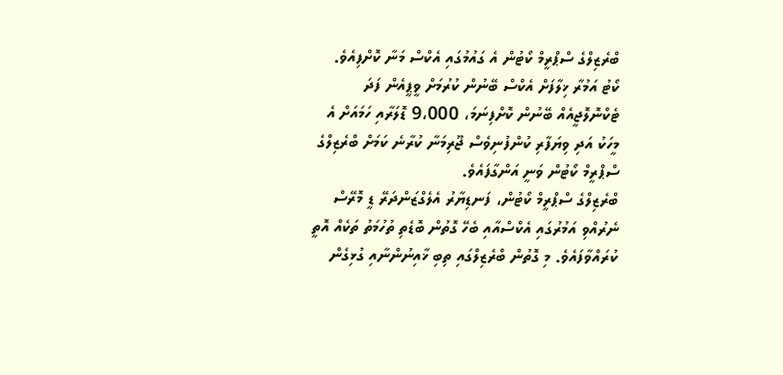ބްރެޒިލްގެ ސްޕްރީމް ކޯޓުން އެ ގައުމުގައި އެކްސް މަނާ ކޮށްފިއެވެ.
ކޯޓު އަމުރާ ޚިލާފަށް އެކްސް ބޭނުން ކުރުމަށް ވީޕީއެން ފަދަ ޓެކްނޮލޮޖީއެއް ބޭނުން ކޮށްފިނަމަ، 9،000 ޑޮލަރާއި ހަމައަށް އެ މީހަކު އަދި ވިޔަފާރި ކުންފުނިވެސް ޖޫރިމަނާ ކުރާނެ ކަމަށް ބްރެޒިލްގެ ސްޕްރީމް ކޯޓުން ވަނީ އަންގާފައެވެ.
ބްރެޒިލްގެ ސްޕްރީމް ކޯޓުން، ފަނޑިޔާރު އެލެގްޒަންދަރޭ ޑީ މޮރޭސް ނެރުއްވި އަމުރުގައި އެކްސްއާއި ބެހޭ ގޮތުން ބޮޑެތި ތުހުމަތު ތަކެއް އޮތީ ކުރައްވާފައެވެ. މި ގޮތުން ބްރެޒިލްގައި ތިބި ޚާއިނުންނާއި ގުޅިގެން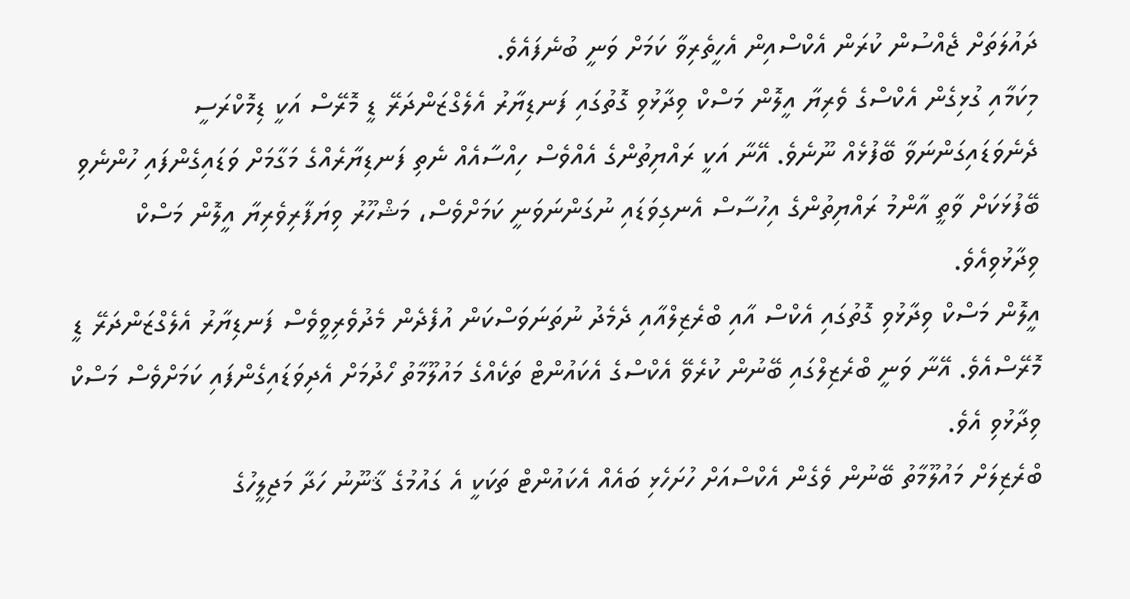ދައުލަތަށް ޖެއްސުން ކުރަން އެކްސްއިން އެހީތެރިވާ ކަމަށް ވަނީ ބުނެފައެވެ.
މިކަމާއި ގުޅިގެން އެކްސްގެ ވެރިޔާ އީލޮން މަސްކް ވިދާޅުވި ގޮތުގައި ފަނޑިޔާރު އެލެގްޒަންދަރޭ ޑީ މޮރޭސް އަކީ ޑިމޮކްރަސީ ދެނެވަޑައިގަންނަވާ ބޭފުޅެއް ނޫނެވެ. އޭނާ އަކީ ރައްޔިތުންގެ އެއްވެސް ހިއްސާއެއް ނެތި ފަނޑިޔާރެއްގެ މަގާމަށް ވަޑައިގެންފައި ހުންނެވި ބޭފުޅަކަށް ވާތީ އާންމު ރައްޔިތުންގެ އިހުސާސް އެނގިވަޑައި ނުގަންނަވަނީ ކަމަށްވެސް، މަޝްހޫރު ވިޔަފާރިވެރިޔާ އީލޮން މަސްކް ވިދާޅުވިއެވެ.
އީލޮން މަސްކް ވިދާޅުވި ގޮތުގައި އެކްސް އާއި ބްރެޒިލްއާއި ދެމެދު ނުތަނަވަސްކަން އުފެދެން މެދުވެރިވީވެސް ފަނޑިޔާރު އެލެގްޒަންދަރޭ ޑީ މޮރޭސްއެވެ. އޭނާ ވަނީ ބްރެޒިލްގައި ބޭނުން ކުރެވޭ އެކްސްގެ އެކައުންޓް ތަކެއްގެ މައުލޫމާތު ހޯދުމަށް އެދިވަޑައިގެންފައި ކަމަށްވެސް މަސްކް ވިދާޅުވި އެވެ.
ބްރެޒިލަށް މައުލޫމާތު ބޭނުން ވެގެން އެކްސްއަށް ހުށަހެޅި ބައެއް އެކައުންޓް ތަކަކީ އެ ގައުމުގެ ޤާނޫނު ހަދާ މަޖިލީހުގެ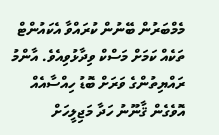މެމްބަރުން ބޭނުން ކުރައްވާ އެކައުންޓް ތަކެއް ކަމަށް މަސްކް ވިދާޅުވިއެވެ. އާންމު ރައްޔިތުންގެ ވަރަށް ބޮޑު ހިއްސާއެއް އޮވެގެން ޤާނޫނު ހަދާ މަޖިލީހަށް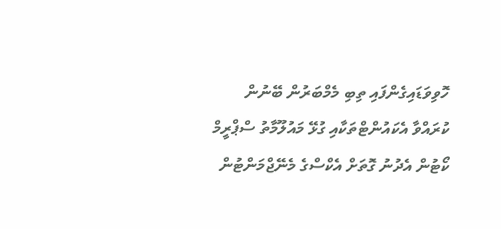ހޮވިވަޑައިގެންފައި ތިބި މެމްބަރުން ބޭނުން ކުރައްވާ އެކައުންޓްތަކާއި ގުޅޭ މައުލޫމާތު ސްޕްރީމް ކޯޓުން އެދުނު ގޮތަށް އެކްސްގެ މެނޭޖްމަންޓުން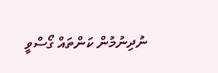ނުދިނުމުން ކަންތައް ގޯސްވީ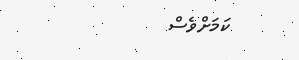ކަމަށްވެސް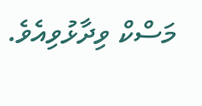މަސްކް ވިދާޅުވިއެވެ.